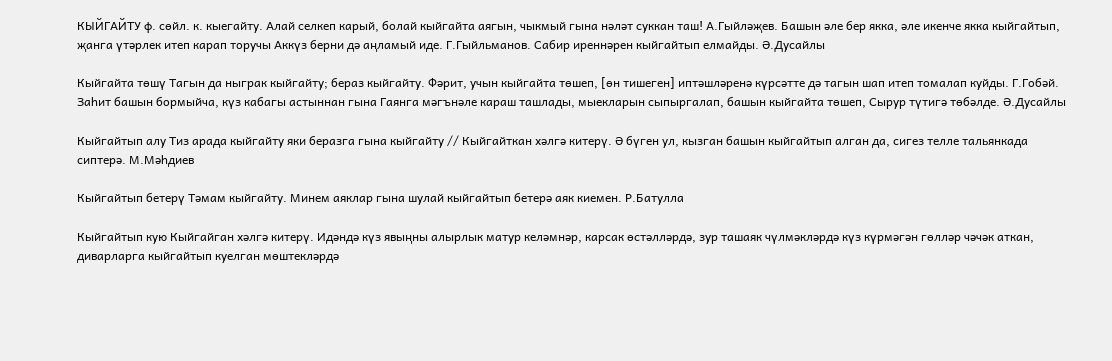КЫЙГАЙТУ ф. сөйл. к. кыегайту. Алай селкеп карый, болай кыйгайта аягын, чыкмый гына нәләт суккан таш! А.Гыйләҗев. Башын әле бер якка, әле икенче якка кыйгайтып, җанга үтәрлек итеп карап торучы Аккүз берни дә аңламый иде. Г.Гыйльманов. Сабир иреннәрен кыйгайтып елмайды. Ә.Дусайлы

Кыйгайта төшү Тагын да ныграк кыйгайту; бераз кыйгайту. Фәрит, учын кыйгайта төшеп, [өн тишеген] иптәшләренә күрсәтте дә тагын шап итеп томалап куйды. Г.Гобәй. Заһит башын бормыйча, күз кабагы астыннан гына Гаянга мәгънәле караш ташлады, мыекларын сыпыргалап, башын кыйгайта төшеп, Сырур түтигә төбәлде. Ә.Дусайлы

Кыйгайтып алу Тиз арада кыйгайту яки беразга гына кыйгайту // Кыйгайткан хәлгә китерү. Ә бүген ул, кызган башын кыйгайтып алган да, сигез телле тальянкада сиптерә. М.Мәһдиев

Кыйгайтып бетерү Тәмам кыйгайту. Минем аяклар гына шулай кыйгайтып бетерә аяк киемен. Р.Батулла

Кыйгайтып кую Кыйгайган хәлгә китерү. Идәндә күз явыңны алырлык матур келәмнәр, карсак өстәлләрдә, зур ташаяк чүлмәкләрдә күз күрмәгән гөлләр чәчәк аткан, диварларга кыйгайтып куелган мөштекләрдә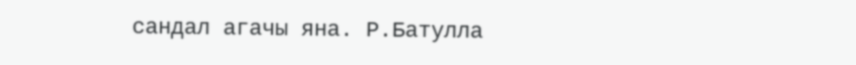сандал агачы яна. Р.Батулла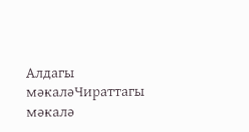Алдагы мәкаләЧираттагы мәкалә